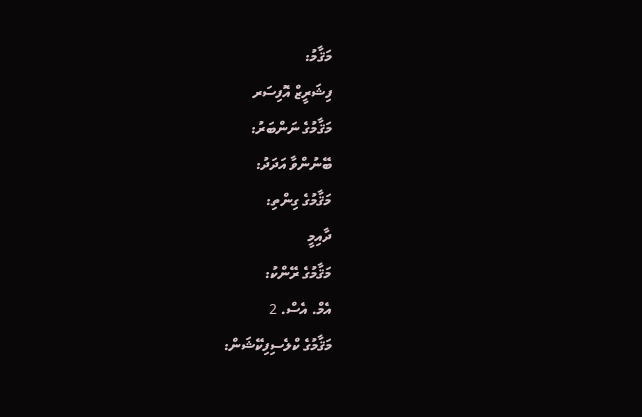މަޤާމު:
ފިޝަރީޒް އޮފިސަރ
މަޤާމުގެ ނަންބަރު:
ބޭނުންވާ އަދަދު:
މަޤާމުގެ ގިންތި:
ދާއިމީ
މަޤާމުގެ ރޭންކު:
އެމް. އެސް. 2
މަޤާމުގެ ކްލެސިފިކޭޝަން: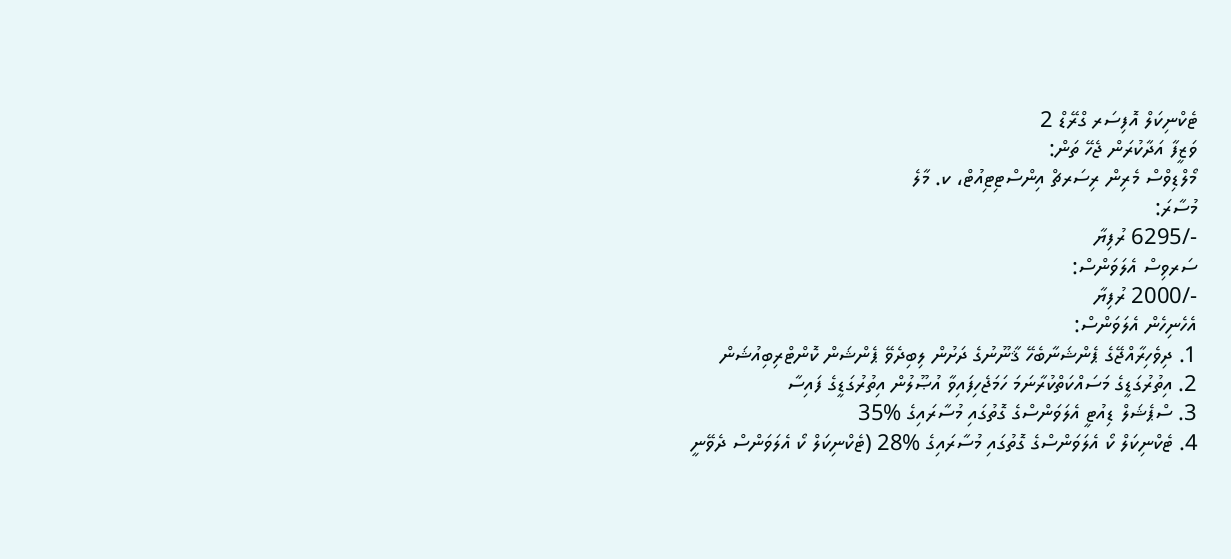ޓެކްނިކަލް އޮފިސަރ ގްރޭޑް 2
ވަޒީފާ އަދާކުރަން ޖެހޭ ތަން:
މޯލްޑިވްސް މެރިން ރިސަރޗް އިންސްޓިޓިއުޓް، ކ. މާލެ
މުސާރަ:
-/6295 ރުފިޔާ
ސަރވިސް އެލަވަންސް:
-/2000 ރުފިޔާ
އެހެނިހެން އެލަވަންސް:
1. ދިވެހިރާއްޖޭގެ ޕެންޝަނާބެހޭ ޤާނޫނުގެ ދަށުން ލިބިދެވޭ ޕެންޝަން ކޮންޓްރިބިއުޝަން
2. އިތުރުގަޑީގެ މަސައްކަތްކުރާނަމަ ހަމަޖެހިފައިވާ އުޞޫލުން އިތުރުގަޑީގެ ފައިސާ
3. ސްޕެޝަލް ޑިއުޓީ އެލަވަންސްގެ ގޮތުގައި މުސާރައިގެ %35
4. ޓެކްނިކަލް ކޯ އެލަވަންސްގެ ގޮތުގައި މުސާރައިގެ %28 (ޓެކްނިކަލް ކޯ އެލަވަންސް ދެވޭނީ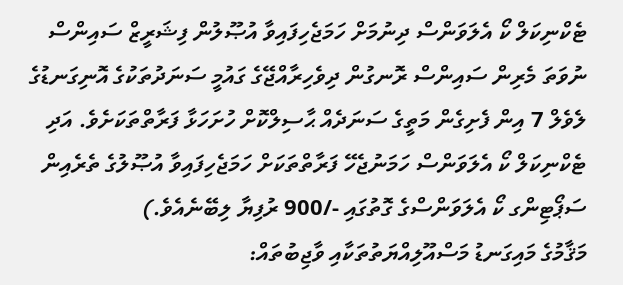ޓެކްނިކަލް ކޯ އެލަވަންސް ދިނުމަށް ހަމަޖެހިފައިވާ އުޞޫލުން ފިޝަރީޒް ސައިންސް ނުވަތަ މެރިން ސައިންސް ރޮނގުން ދިވެހިރާއްޖޭގެ ގައުމީ ސަނަދުތަކުގެ އޮނިގަނޑުގެ ލެވެލް 7 އިން ފެށިގެން މަތީގެ ސަނަދެއް ޙާސިލްކޮށް ހުށަހަޅާ ފަރާތްތަކަށެވެ. އަދި ޓެކްނިކަލް ކޯ އެލަވަންސް ހަމަނުޖެހޭ ފަރާތްތަކަށް ހަމަޖެހިފައިވާ އުޞޫލުގެ ތެރެއިން ސަޕޯޓިންގ ކޯ އެލަވަންސްގެ ގޮތުގައި -/900 ރުފިޔާ ލިބޭނެއެވެ.)
މަޤާމުގެ މައިގަނޑު މަސްއޫލިއްޔަތުތަކާއި ވާޖިބުތައް: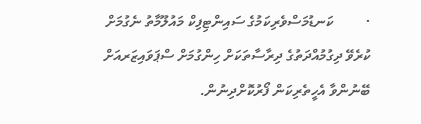·         ކަނޑުމަސްވެރިކަމުގެ ސައިންޓިފިކް މައުލޫމާތު ނެގުމަށް ކުރެވޭ ދިގުމުއްދަތުގެ ދިރާސާތަކަށް ހިންގުމަށް ސްޕަވައިޒަރއަށް ބޭނުންވާ އެހީތެރިކަން ފޯރުކޮށްދިނުން.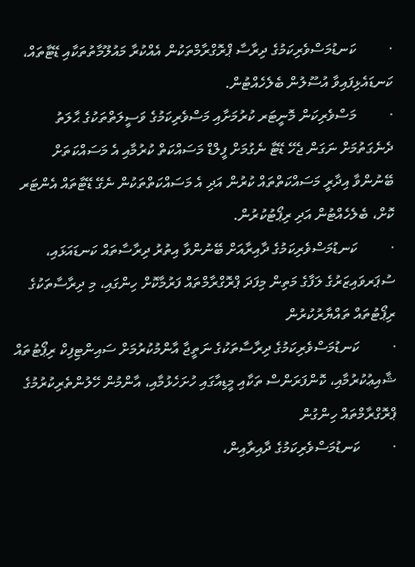·         ކަނޑުމަސްވެރިކަމުގެ ދިރާސާ ޕްރޮގްރާމްތަކުން އެއްކުރާ މައުލޫމާތުތަކާއި ޑޭޓާތައް، ކަނޑައެޅިފައިވާ އުސޫލުން ބެލެހެއްޓުން.
·         މަސްވެރިކަން މޮނީޓަރ ކުރުމަށާއި މަސްވެރިކަމުގެ ވަސީލަތްތަކުގެ ޙާލަތު ދެނެގަތުމަށް ނަގަން ޖެހޭ ޑޭޓާ ނެގުމަށް ފީލްޑް މަސައްކަތް ކުރުމާއި އެ މަސައްކަތަށް ބޭނުންވާ އިދާރީ މަސައްކަތްތައް ކުރުން އަދި އެ މަސައްކަތްތަކުން ނެގޭ ޑޭޓާތައް އެންޓަރ ކޮށް، ބެލެހެއްޓުން އަދި ރިޕޯޓުކުރުން.
·         ކަނޑުމަސްވެރިކަމުގެ ދާއިރާއަށް ބޭނުންވާ އިތުރު ދިރާސާތައް ކަނޑައަޅައި، ސުޕަރވައިޒަރުގެ ލަފާގެ މަތިން މިފަދަ ޕްރޮގްރާމްތައް ފަރުމާކޮށް ހިންގައި، މި ދިރާސާތަކުގެ ރިޕޯޓުތައް ތައްޔާރުކުރުން
·         ކަނޑުމަސްވެރިކަމުގެ ދިރާސާތަކުގެ ނަތީޖާ އާންމުކުރުމަށް ސައިންޓިފިކް ރިޕޯޓުތައް ޝާއިޢުކުރުމާއި، ކޮންފަރަންސް ތަކާއި މީޑިއާގައި ހުށަހެޅުމާއި، އާންމުން ހޭލުންތެރިކުރުމުގެ ޕްރޮގްރާމްތައް ހިންގުން
·         ކަނޑުމަސްވެރިކަމުގެ ދާއިރާއިން،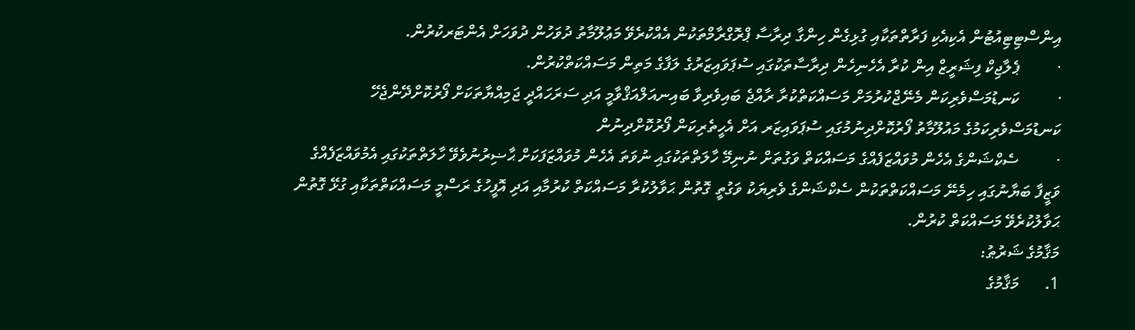އިންސްޓިޓިއުޓުން އެކިއެކި ފަރާތްތަކާއި ގުޅިގެން ހިންގާ ދިރާސާ ޕްރޮގްރާމްތަކުން އެއްކުރެވޭ މަޢުލޫމާތު ދުވަހުން ދުވަހަށް އެންޓަރކުރުން.
·         ޕެލާޖިކް ފިޝަރީޒް އިން ކުރާ އެހެނިހެން ދިރާސާތަކުގައި ސުޕަވައިޒަރުގެ ލަފާގެ މަތިން މަސައްކަތްކުރުން.
·         ކަނޑުމަސްވެރިކަން މެނޭޖްކުރުމަށް މަސައްކަތްކުރާ ރާއްޖެ ބައިވެރިވާ ބައިނއަލްއަޤްވާމީ އަދި ސަރަހައްދީ ޖަމިއްޔާތަކަށް ފޯރުކޮށްދޭންޖެހޭ ކަނޑުމަސްވެރިކަމުގެ މައުލޫމާތު ފޯރުކޮށްދިނުމުގައި ސުޕަވައިޒަރ އަށް އެހީތެރިކަން ފޯރުކޮށްދިނުން
·         ސެކްޝަންގެ އެހެން މުވައްޒަފެއްގެ މަސައްކަތް ވަގުތަށް ނުނިމޭ ހާލަތްތަކުގައި ނުވަތަ އެހެން މުވައްޒަފަކަށް ޙާޟިރުނުވެވޭ ހާލަތްތަކުގައި އެމުވައްޒަފެއްގެ ވަޒީފާ ބަޔާނުގައި ހިމެނޭ މަސައްކަތްތަކުން ސެކްޝަންގެ ވެރިޔަކު ވަގުތީ ގޮތުން ޙަވާލުކުރާ މަސައްކަތް ކުރުމާއި އަދި އޮފީހުގެ ރަސްމީ މަސައްކަތްތަކާއި ގުޅޭ ގޮތުން ޙަވާލުކުރެވޭ މަސައްކަތް ކުރުން.
މަޤާމުގެ ޝަރުޠު:
1.      މަޤާމުގެ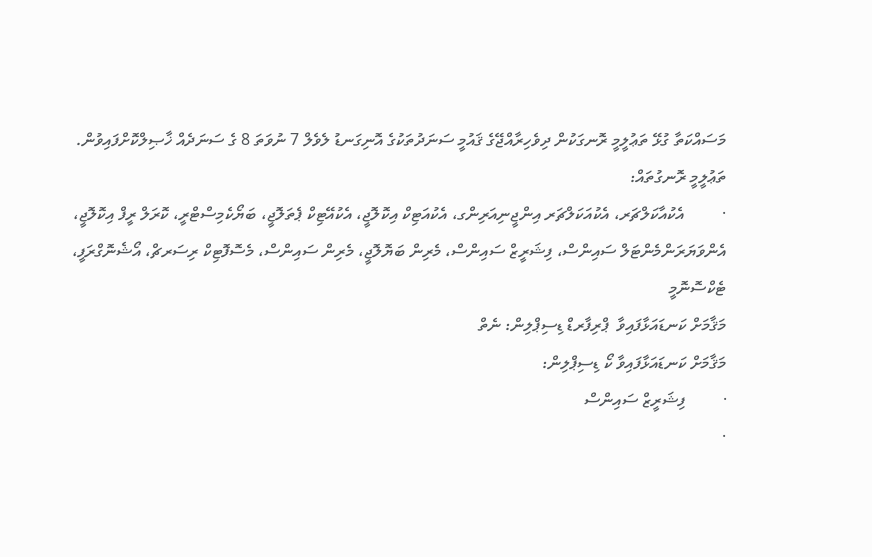މަސައްކަތާ ގުޅޭ ތަޢުލީމީ ރޮނގަކުން ދިވެހިރާއްޖޭގެ ޤައުމީ ސަނަދުތަކުގެ އޮނިގަނޑު ލެވެލް 7 ނުވަތަ 8 ގެ ސަނަދެއް ޚާޞިލްކޮށްފައިވުން.
ތަޢުލީމީ ރޮނގުތައް:
·         އެކުއާކަލްޗަރ، އެކުއަކަލްޗަރ އިންޖީނިއަރިންގ، އެކުއަޓިކް އިކޮލޮޖީ، އެކުއޭޓިކް ޕެތަލޮޖީ، ބަޔޯކެމިސްޓްރީ، ކޮރަލް ރީފް އިކޮލޮޖީ، އެންވަޔަރަންމެންޓަލް ސައިންސް، ފިޝަރީޒް ސައިންސް، މެރިން ބަޔޮލޮޖީ، މެރިން ސައިންސް، މެސޮފޮޓިކް ރިސަރޗް، އޯޝެނޮގްރަފީ، ޓެކްސޮނޮމީ
މަޤާމަށް ކަނޑައަޅާފައިވާ  ޕްރިފާރޑް ޑިސިޕްލިން: ނެތް
މަޤާމަށް ކަނޑައަޅާފައިވާ ކޯ ޑިސިޕްލިން:
·         ފިޝަރީޒް ސައިންސް
·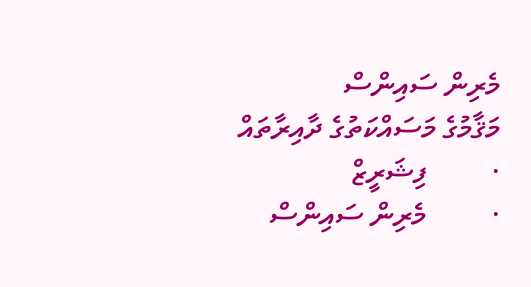މެރިން ސައިންސް
މަޤާމުގެ މަސައްކަތުގެ ދާއިރާތައް
·         ފިޝަރީޒް
·         މެރިން ސައިންސް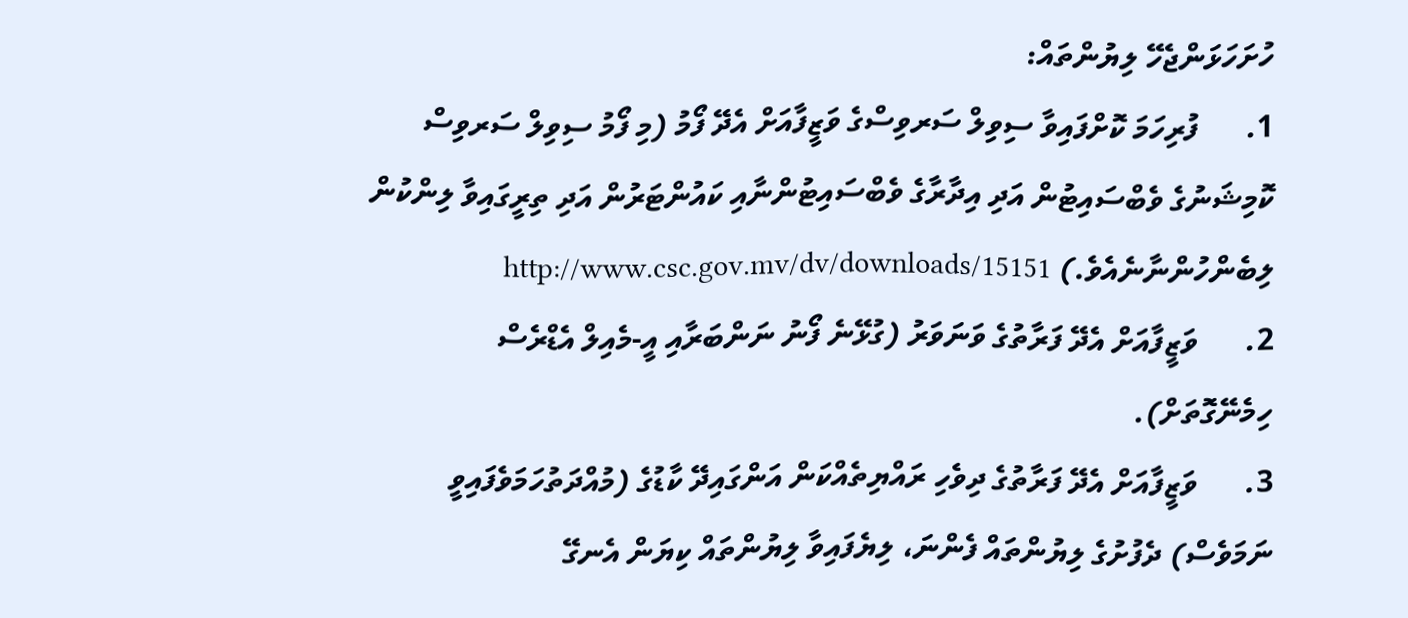ހުށަހަޅަންޖެހޭ ލިޔުންތައް:
1.      ފުރިހަމަ ކޮށްފައިވާ ސިވިލް ސަރވިސްގެ ވަޒީފާއަށް އެދޭ ފޯމު (މި ފޯމު ސިވިލް ސަރވިސް ކޮމިޝަނުގެ ވެބްސައިޓުން އަދި އިދާރާގެ ވެބްސައިޓުންނާއި ކައުންޓަރުން އަދި ތިރީގައިވާ ލިންކުން ލިބެންހުންނާނެއެވެ.) http://www.csc.gov.mv/dv/downloads/15151
2.      ވަޒީފާއަށް އެދޭ ފަރާތުގެ ވަނަވަރު (ގުޅޭނެ ފޯނު ނަންބަރާއި އީ-މެއިލް އެޑްރެސް ހިމެނޭގޮތަށް).
3.      ވަޒީފާއަށް އެދޭ ފަރާތުގެ ދިވެހި ރައްޔިތެއްކަން އަންގައިދޭ ކާޑުގެ (މުއްދަތުހަމަވެފައިވީ ނަމަވެސް) ދެފުށުގެ ލިޔުންތައް ފެންނަ، ލިޔެފައިވާ ލިޔުންތައް ކިޔަން އެނގޭ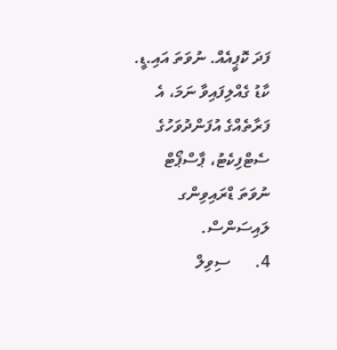ފަދަ ކޮޕީއެއް. ނުވަތަ އައި.ޑީ. ކާޑު ގެއްލިފައިވާ ނަމަ، އެ ފަރާތެއްގެ އުފަންދުވަހުގެ ސެޓްފިކެޓު، ޕާސްޕޯޓް ނުވަތަ ޑްރައިވިންގ ލައިސަންސް.
4.      ސިވިލް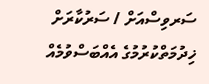ސަރވިސްއަށް / ސަރުކާރަށް ޚިދުމަތްކުރުމުގެ އެއްބަސްވުމެއް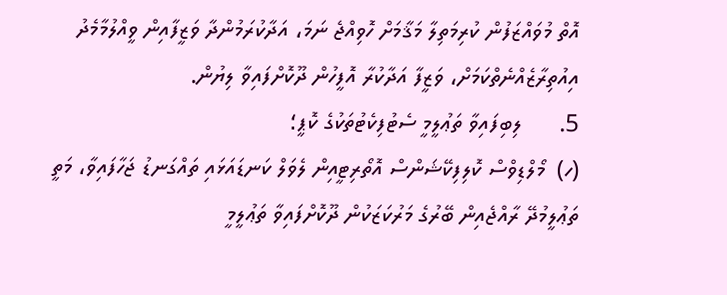އޮތް މުވައްޒަފުން ކުރިމަތިލާ މަޤާމަށް ހޮވިއްޖެ ނަމަ، އަދާކުރަމުންދާ ވަޒީފާއިން ވީއްލުމާމެދު އިއުތިރާޒެއްނެތްކަމަށް، ވަޒީފާ އަދާކުރާ އޮފީހުން ދޫކޮށްފައިވާ ލިޔުން.
5.      ލިބިފައިވާ ތަޢުލީމީ ސެޓުފިކެޓުތަކުގެ ކޮޕީ؛
(ހ)  މޯލްޑިވްސް ކޮލިފިކޭޝަންސް އޮތޯރިޓީއިން ލެވަލް ކަނޑައަޅައި ތައްގަނޑު ޖަހާފައިވާ، މަތީ ތަޢުލީމުދޭ ރާއްޖެއިން ބޭރުގެ މަރުކަޒަކުން ދޫކޮށްފައިވާ ތަޢުލީމީ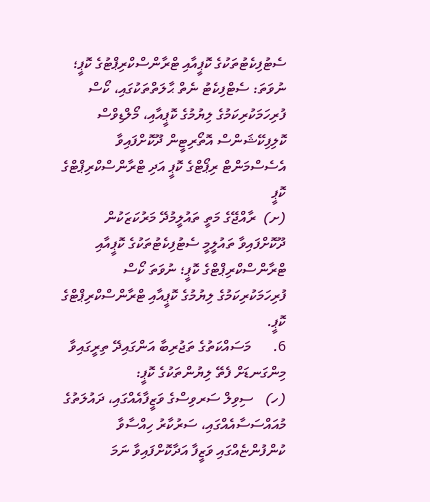ސެޓުފިކެޓުތަކުގެ ކޮޕީއާއި ޓްރާންސްކްރިޕްޓުގެ ކޮޕީ؛ ނުވަތަ: ސެޓްފިކެޓު ނެތް ޙާލަތްތަކުގައި، ކޯސް ފުރިހަމަކުރިކަމުގެ ލިޔުމުގެ ކޮޕީއާއި، މޯލްޑިވްސް ކޮލިފިކޭޝަންސް އޮތޯރިޓީން ދޫކޮށްފައިވާ އެސެސްމަންޓް ރިޕޯޓްގެ ކޮޕީ އަދި ޓްރާންސްކްރިޕްޓްގެ ކޮޕީ
(ށ)  ރާއްޖޭގެ މަތީ ތައުލީމުދޭ މަރުކަޒަކުން ދޫކޮށްފައިވާ ތައުލީމީ ސެޓުފިކެޓުތަކުގެ ކޮޕީއާއި ޓްރާންސްކްރިޕްޓްގެ ކޮޕީ؛ ނުވަތަ ކޯސް ފުރިހަމަކުރިކަމުގެ ލިޔުމުގެ ކޮޕީއާއި ޓްރާންސްކްރިޕްޓްގެ ކޮޕީ.
6.      މަސައްކަތުގެ ތަޖުރިބާ އަންގައިދޭ ތިރީގައިވާ މިންގަނޑަށް ފެތޭ ލިޔުންތަކުގެ ކޮޕީ:
(ހ)   ސިވިލް ސަރވިސްގެ ވަޒީފާއެއްގައި، ދައުލަތުގެ މުއައްސަސާއެއްގައި، ސަރުކާރު ހިއްސާވާ ކުންފުންޏެއްގައި ވަޒީފާ އަދާކޮށްފައިވާ ނަމަ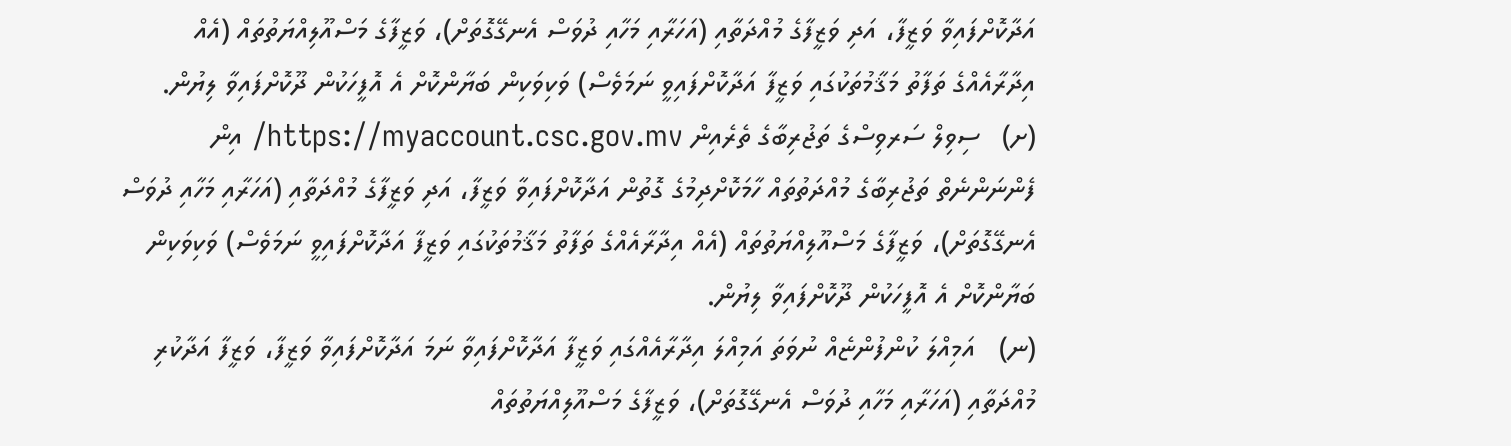އަދާކޮށްފައިވާ ވަޒީފާ، އަދި ވަޒީފާގެ މުއްދަތާއި (އަހަރާއި މަހާއި ދުވަސް އެނގޭގޮތަށް)، ވަޒީފާގެ މަސްއޫލިއްޔަތުތައް (އެއް އިދާރާއެއްގެ ތަފާތު މަޤާމުތަކުގައި ވަޒީފާ އަދާކޮށްފައިވީ ނަމަވެސް) ވަކިވަކިން ބަޔާންކޮށް އެ އޮފީހަކުން ދޫކޮށްފައިވާ ލިޔުން.
(ށ)   ސިވިލް ސަރވިސްގެ ތަޖުރިބާގެ ތެރެއިން https://myaccount.csc.gov.mv/ އިން ފެންނަންނެތް ތަޖުރިބާގެ މުއްދަތުތައް ހާމަކޮށްދިމުގެ ގޮތުން އަދާކޮށްފައިވާ ވަޒީފާ، އަދި ވަޒީފާގެ މުއްދަތާއި (އަހަރާއި މަހާއި ދުވަސް އެނގޭގޮތަށް)، ވަޒީފާގެ މަސްއޫލިއްޔަތުތައް (އެއް އިދާރާއެއްގެ ތަފާތު މަޤާމުތަކުގައި ވަޒީފާ އަދާކޮށްފައިވީ ނަމަވެސް) ވަކިވަކިން ބަޔާންކޮށް އެ އޮފީހަކުން ދޫކޮށްފައިވާ ލިޔުން.
(ނ)   އަމިއްލަ ކުންފުންޏެއް ނުވަތަ އަމިއްލަ އިދާރާއެއްގައި ވަޒީފާ އަދާކޮށްފައިވާ ނަމަ އަދާކޮށްފައިވާ ވަޒީފާ، ވަޒީފާ އަދާކުރި މުއްދަތާއި (އަހަރާއި މަހާއި ދުވަސް އެނގޭގޮތަށް)، ވަޒީފާގެ މަސްއޫލިއްޔަތުތައް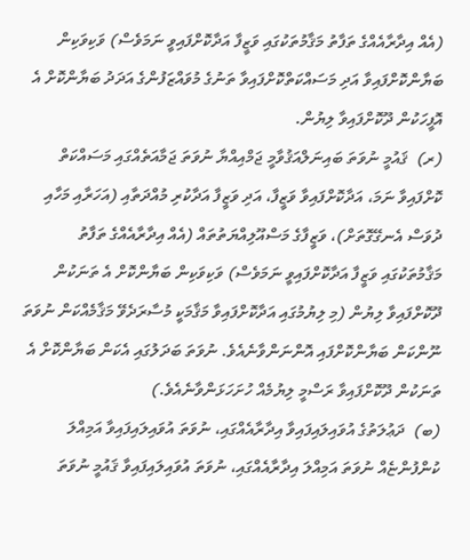(އެއް އިދާރާއެއްގެ ތަފާތު މަޤާމުތަކުގައި ވަޒީފާ އަދާކޮށްފައިވީ ނަމަވެސް) ވަކިވަކިން ބަޔާންކޮށްފައިވާ އަދި މަސައްކަތްކޮށްފައިވާ ތަނުގެ މުވައްޒަފުންގެ އަދަދު ބަޔާންކޮށް އެ އޮފީހަކުން ދޫކޮށްފައިވާ ލިޔުން.
(ރ)  ޤައުމީ ނުވަތަ ބައިނަލްއަޤުވާމީ ޖަމްއިއްޔާ ނުވަތަ ޖަމާއަތެއްގައި މަސައްކަތް ކޮށްފައިވާ ނަމަ، އަދާކޮށްފައިވާ ވަޒީފާ، އަދި ވަޒީފާ އަދާކުރި މުއްދަތާއި (އަހަރާއި މަހާއި ދުވަސް އެނގޭގޮތަށް)، ވަޒީފާގެ މަސްއޫލިއްޔަތުތައް (އެއް އިދާރާއެއްގެ ތަފާތު މަޤާމުތަކުގައި ވަޒީފާ އަދާކޮށްފައިވީ ނަމަވެސް) ވަކިވަކިން ބަޔާންކޮށް އެ ތަނަކުން ދޫކޮށްފައިވާ ލިޔުން (މި ލިޔުމުގައި އަދާކޮށްފައިވާ މަޤާމަކީ މުސާރަދެވޭ މަޤާމެއްކަން ނުވަތަ ނޫންކަން ބަޔާންކޮށްފައި އޮންނަންވާނެއެވެ. ނުވަތަ ބަދަލުގައި އެކަން ބަޔާންކޮށް އެ ތަނަކުން ދޫކޮށްފައިވާ ރަސްމީ ލިޔުމެއް ހުށަހަޅަންވާނެއެވެ.)
(ބ)  ދަޢުލަތުގެ އުވައިލައިފައިވާ އިދާރާއެއްގައި، ނުވަތަ އުވައިލައިފައިވާ އަމިއްލަ ކުންފުންޏެއް ނުވަތަ އަމިއްލަ އިދާރާއެއްގައި، ނުވަތަ އުވައިލައިފައިވާ ޤައުމީ ނުވަތަ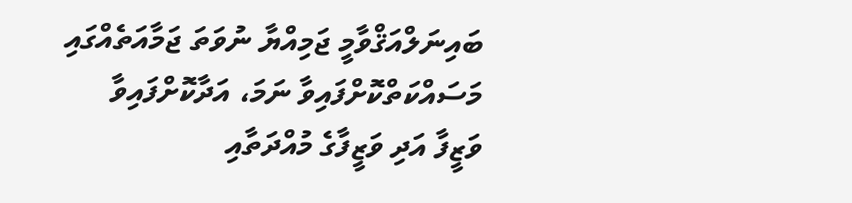ބައިނަލްއަޤްވާމީ ޖަމިއްޔާ ނުވަތަ ޖަމާއަތެއްގައި މަސައްކަތްކޮށްފައިވާ ނަމަ، އަދާކޮށްފައިވާ ވަޒީފާ އަދި ވަޒީފާގެ މުއްދަތާއި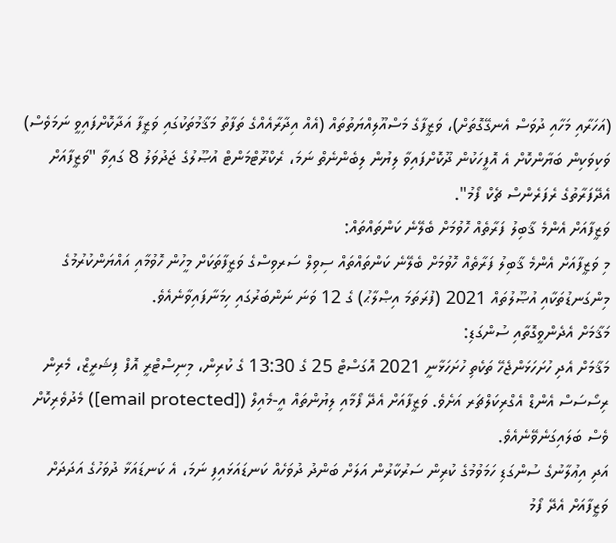(އަހަރާއި މަހާއި ދުވަސް އެނގޭގޮތަށް)، ވަޒީފާގެ މަސްއޫލިއްޔަތުތައް (އެއް އިދާރާއެއްގެ ތަފާތު މަޤާމުތަކުގައި ވަޒީފާ އަދާކޮށްފައިވީ ނަމަވެސް) ވަކިވަކިން ބަޔާންކޮށް އެ އޮފީހަކުން ދޫކޮށްފައިވާ ލިޔުން ލިބެންނެތް ނަމަ، ރެކްރޫޓްމަންޓް އުޞޫލުގެ ޖަދުވަލު 8 ގައިވާ "ވަޒީފާއަށް އެދޭފަރާތުގެ ރެފަރެންސް ޗެކް ފޯމު".
ވަޒީފާއަށް އެންމެ ޤާބިލު ފަރާތެއް ހޮވުމަށް ބެލޭނެ ކަންތައްތައް:
މި ވަޒީފާއަށް އެންމެ ޤާބިލު ފަރާތެއް ހޮވުމަށް ބެލޭނެ ކަންތައްތައް ސިވިލް ސަރވިސްގެ ވަޒީފާތަކަށް މީހުން ހޮވުމާއި އައްޔަންކުރުމުގެ މިންގަނޑުތަކާއި އުޞޫލުތައް 2021 (ފުރަތަމަ އިޞްލާޙު) ގެ 12 ވަނަ ނަންބަރުގައި ހިމަނާފައިވާނެއެވެ.
މަޤާމަށް އެދެންވީގޮތާއި ސުންގަޑި:
މަޤާމަށް އެދި ހުށަހަޅަންޖެހޭ ތަކެތި ހުށަހަޅާނީ 2021 އޮގަސްޓް 25 ގެ 13:30 ގެ ކުރިން، މިނިސްޓްރީ އޮފް ފިޝަރީޒް، މެރިން ރިސޯސަސް އެންޑް އެގްރިކަލްޗަރ އަށެވެ. ވަޒީފާއަށް އެދޭ ފޯމާއި ލިޔުންތައް އީ-މެއިލް ([email protected]) މެދުވެރިކޮށް ވެސް ބަލައިގަނެވޭނެއެވެ.
އަދި އިޢުލާނުގެ ސުންގަޑި ހަމަވުމުގެ ކުރިން ސަރުކާރުން އަލަށް ބަންދު ދުވަހެއް ކަނޑައަޅައިފި ނަމަ، އެ ކަނޑައަޅާ ދުވަހުގެ އަދަދަށް ވަޒީފާއަށް އެދޭ ފޯމު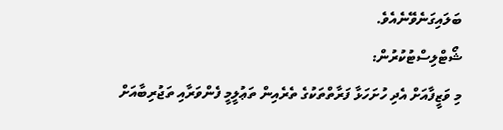ބަލައިގަނެވޭނެއެވެ.
ޝޯޓްލިސްޓުކުރުން:
މި ވަޒީފާއަށް އެދި ހުށަހަޅާ ފަރާތްތަކުގެ ތެރެއިން ތަޢުލީމީ ފެންވަރާއި ތަޖުރިބާއަށް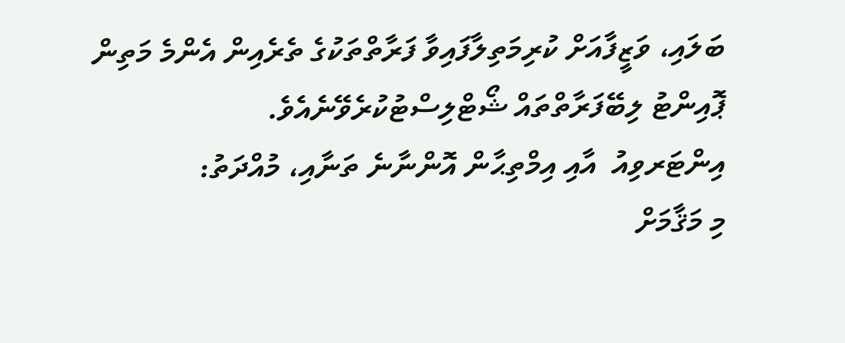ބަލައި، ވަޒީފާއަށް ކުރިމަތިލާފައިވާ ފަރާތްތަކުގެ ތެރެއިން އެންމެ މަތިން ޕޮއިންޓު ލިބޭފަރާތްތައް ޝޯޓްލިސްޓުކުރެވޭނެއެވެ.
އިންޓަރވިއު  އާއި އިމްތިޙާން އޮންނާނެ ތަނާއި، މުއްދަތު:
މި މަޤާމަށް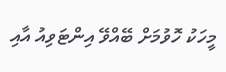މީހަކު ހޮވުމަށް ބޭއްވޭ އިންޓަވިއު އާއި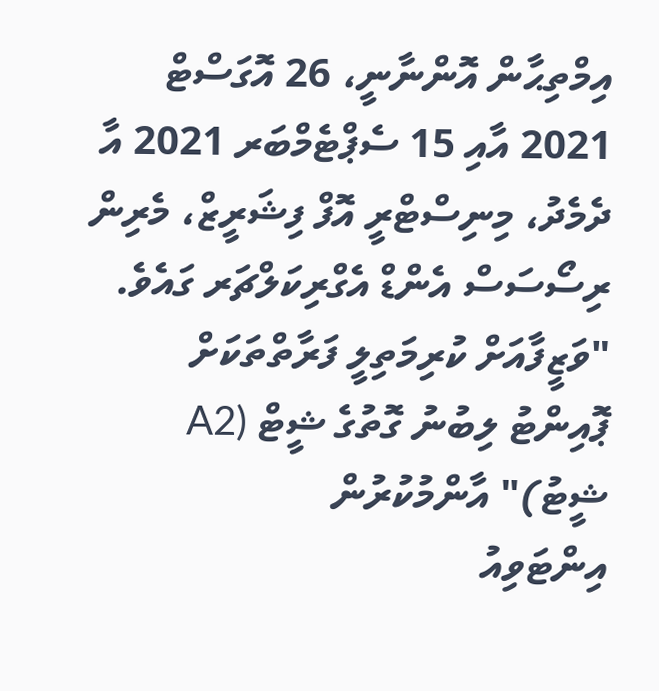އިމްތިޙާން އޮންނާނީ، 26 އޮގަސްޓް 2021 އާއި 15 ސެޕްޓެމްބަރ 2021 އާ ދެމެދު، މިނިސްޓްރީ އޮފް ފިޝަރީޒް، މެރިން ރިސޯސަސް އެންޑް އެގްރިކަލްޗަރ ގައެވެ.
"ވަޒީފާއަށް ކުރިމަތިލީ ފަރާތްތަކަށް ޕޮއިންޓު ލިބުނު ގޮތުގެ ޝީޓް (A2 ޝީޓު)" އާންމުކުރުން
އިންޓަވިއު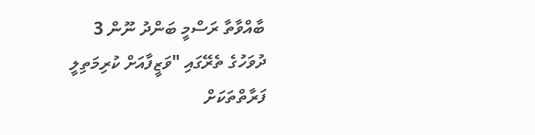ބާއްވާތާ ރަސްމީ ބަންދު ނޫން 3 ދުވަހުގެ ތެރޭގައި "ވަޒީފާއަށް ކުރިމަތިލީ ފަރާތްތަކަށް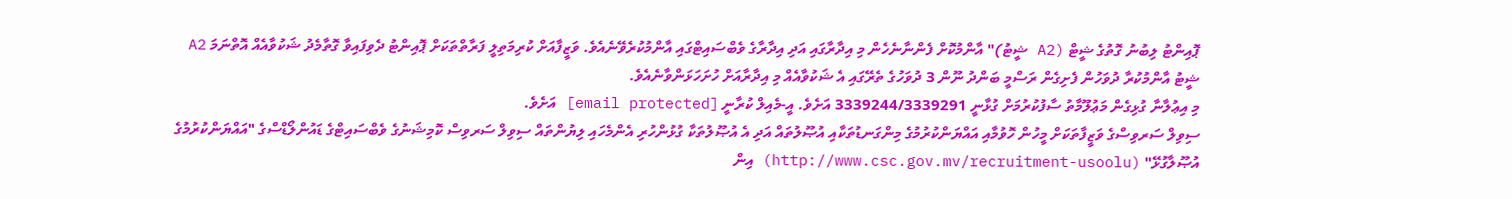ޕޮއިންޓު ލިބުނު ގޮތުގެ ޝީޓް (A2 ޝީޓު)" އާންމުކޮށް ފެންނާނެހެން މި އިދާރާގައި އަދި އިދާރާގެ ވެބްސައިޓްގައި އާންމުކުރެވޭނެއެވެ. ވަޒީފާއަށް ކުރިމަތިލީ ފަރާތްތަކަށް ޕޮއިންޓު ދެވިފައިވާ ގޮތާމެދު ޝަކުވާއެއް އޮތްނަމަ A2 ޝީޓު އާންމުކުރާ ދުވަހުން ފެށިގެން ރަސްމީ ބަންދު ނޫން 3 ދުވަހުގެ ތެރޭގައި އެ ޝަކުވާއެއް މި އިދާރާއަށް ހުށަހަޅަންވާނެއެވެ.
މި އިޢުލާނާ ގުޅިގެން މަޢުލޫމާތު ސާފުކުރުމަށް ގުޅާނީ 3339244/3339291 އަށެވެ. އީ-މެއިލް ކުރާނީ [email protected] އަށެވެ.
ސިވިލް ސަރވިސްގެ ވަޒީފާތަކަށް މީހުން ހޮވުމާއި އައްޔަންކުރުމުގެ މިންގަނޑުތަކާއި އުޞޫލުތައް އަދި އެ އުޞޫލުތަކާ ގުޅުންހުރި އެންމެހައި ލިޔުންތައް ސިވިލް ސަރވިސް ކޮމިޝަނުގެ ވެބްސައިޓްގެ ޑައުންލޯޑްސްގެ "އައްޔަންކުރުމުގެ އުޞޫލާގުޅޭ" (http://www.csc.gov.mv/recruitment-usoolu) އިން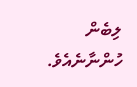ލިބެން ހުންނާނެއެވެ.